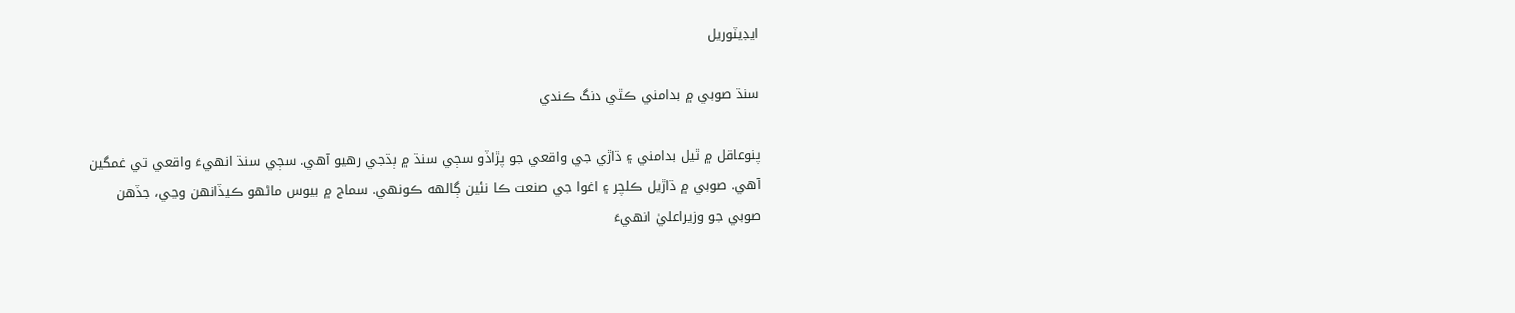ايڊيٽوريل

سنڌ صوبي ۾ بدامني ڪٿي دنگ ڪندي

پنوعاقل ۾ ٿيل بدامني ۽ ڌاڙي جي واقعي جو پڙاڏو سڄي سنڌ ۾ ٻڌجي رهيو آهي. سڄي سنڌ انهيءَ واقعي تي غمگين آهي. صوبي ۾ ڌاڙيل ڪلچر ۽ اغوا جي صنعت ڪا نئين ڳالهه ڪونهي. سماج ۾ بيوس ماڻهو ڪيڏانهن وڃي، جڏهن صوبي جو وزيراعليٰ انهيءَ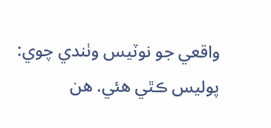واقعي جو نوٽيس وٺندي چوي: پوليس ڪٿي هئي. هن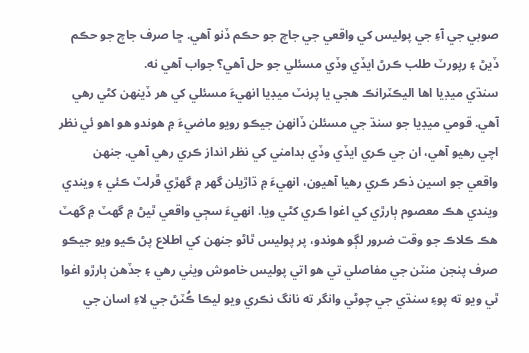صوبي جي آءِ جي پوليس کي واقعي جي جاچ جو حڪم ڏنو آهي. ڇا صرف جاچ جو حڪم ڏيڻ ۽ رپورٽ طلب ڪرڻ ايڏي وڏي مسئلي جو حل آهي؟ جواب آهي نه.
سنڌي ميڊيا اها اليڪٽرانڪ هجي يا پرنٽ ميڊيا انهيءَ مسئلي کي هر ڏينهن کڻي رهي آهي. قومي ميڊيا جو سنڌ جي مسئلن ڏانهن جيڪو رويو ماضيءَ ۾ هوندو هو اهو ئي نظر اچي رهيو آهي، ان جي ڪري ايڏي وڏي بدامني کي نظر انداز ڪري رهي آهي. جنهن واقعي جو اسين ذڪر ڪري رهيا آهيون، انهيءَ ۾ ڌاڙيلن گهر ۾ گهڙي ڦرلٽ ڪئي ۽ ويندي ويندي هڪ معصوم ٻارڙي کي اغوا ڪري کڻي ويا. انهيءَ سڄي واقعي ٿيڻ ۾ گهٽ ۾ گهٽ هڪ ڪلاڪ جو وقت ضرور لڳو هوندو، پر پوليس ٿاڻو جنهن کي اطلاع پڻ ڪيو ويو جيڪو صرف پنجن منٽن جي مفاصلي تي هو اتي پوليس خاموش ويٺي رهي ۽ جڏهن ٻارڙو اغوا ٿي ويو ته پوءِ سنڌي جي چوڻي وانگر ته نانگ نڪري ويو ليڪا ڪُٽڻ جي لاءِ اسان جي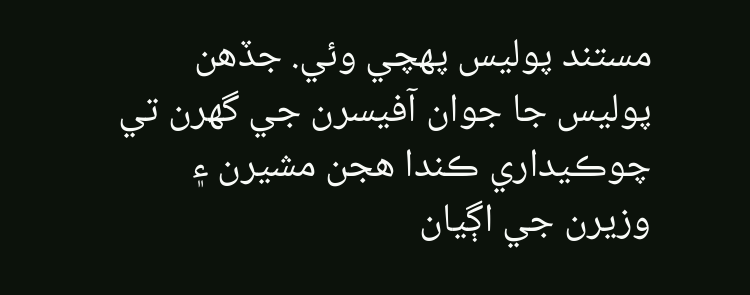مستند پوليس پهچي وئي. جڏهن پوليس جا جوان آفيسرن جي گهرن تي چوڪيداري ڪندا هجن مشيرن ۽ وزيرن جي اڳيان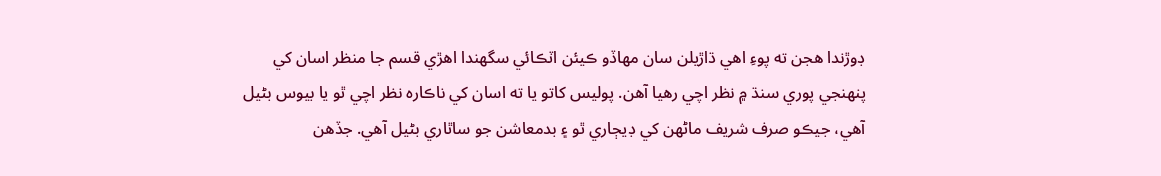ڊوڙندا هجن ته پوءِ اهي ڌاڙيلن سان مهاڏو ڪيئن اٽڪائي سگهندا اهڙي قسم جا منظر اسان کي پنهنجي پوري سنڌ ۾ نظر اچي رهيا آهن. پوليس کاتو يا ته اسان کي ناڪاره نظر اچي ٿو يا بيوس بڻيل آهي، جيڪو صرف شريف ماڻهن کي ڊيڄاري ٿو ۽ بدمعاشن جو ساٿاري بڻيل آهي. جڏهن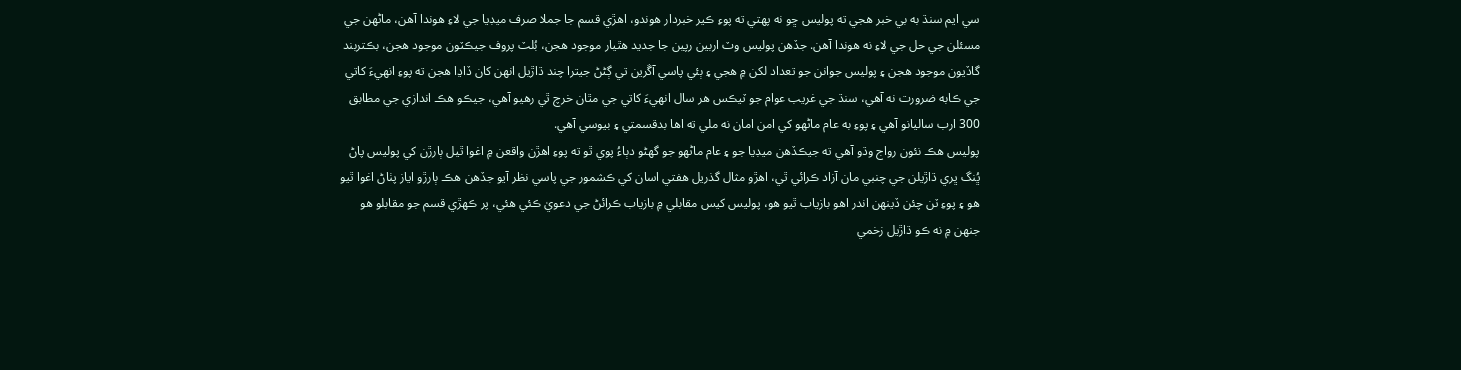سي ايم سنڌ به بي خبر هجي ته پوليس ڇو نه پهتي ته پوءِ ڪير خبردار هوندو، اهڙي قسم جا جملا صرف ميڊيا جي لاءِ هوندا آهن، ماڻهن جي مسئلن جي حل جي لاءِ نه هوندا آهن. جڏهن پوليس وٽ اربين رپين جا جديد هٿيار موجود هجن، بُلٽ پروف جيڪٽون موجود هجن، بڪتربند گاڏيون موجود هجن ۽ پوليس جوانن جو تعداد لکن ۾ هجي ۽ ٻئي پاسي آڱرين تي ڳڻڻ جيترا چند ڌاڙيل انهن کان ڏاڍا هجن ته پوءِ انهيءَ کاتي جي ڪابه ضرورت نه آهي، سنڌ جي غريب عوام جو ٽيڪس هر سال انهيءَ کاتي جي مٿان خرچ ٿي رهيو آهي، جيڪو هڪ اندازي جي مطابق 300 ارب ساليانو آهي ۽ پوءِ به عام ماڻهو کي امن امان نه ملي ته اها بدقسمتي ۽ بيوسي آهي.
پوليس هڪ نئون رواج وڌو آهي ته جيڪڏهن ميڊيا جو ۽ عام ماڻهو جو گهڻو دٻاءُ پوي ٿو ته پوءِ اهڙن واقعن ۾ اغوا ٿيل ٻارڙن کي پوليس پاڻ ڀُنگ ڀري ڌاڙيلن جي چنبي مان آزاد ڪرائي ٿي، اهڙو مثال گذريل هفتي اسان کي ڪشمور جي پاسي نظر آيو جڏهن هڪ ٻارڙو اياز پٺاڻ اغوا ٿيو هو ۽ پوءِ ٽن چئن ڏينهن اندر اهو بازياب ٿيو هو، پوليس کيس مقابلي ۾ بازياب ڪرائڻ جي دعويٰ ڪئي هئي، پر ڪهڙي قسم جو مقابلو هو جنهن ۾ نه ڪو ڌاڙيل زخمي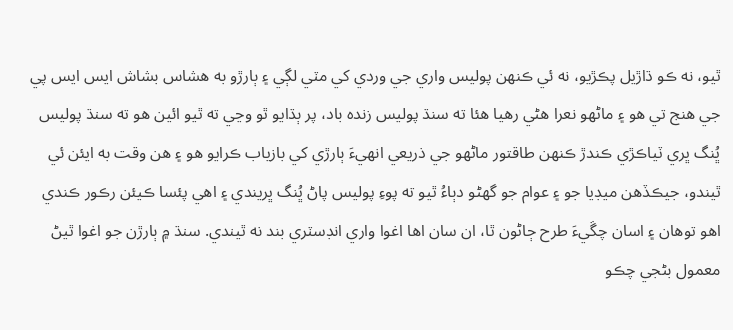ٿيو، نه ڪو ڌاڙيل پڪڙيو، نه ئي ڪنهن پوليس واري جي وردي کي مٽي لڳي ۽ ٻارڙو به هشاس بشاش ايس ايس پي جي هنج تي هو ۽ ماڻهو نعرا هڻي رهيا هئا ته سنڌ پوليس زنده باد، پر ٻڌايو ٿو وڃي ته ٿيو ائين هو ته سنڌ پوليس ڀُنگ ڀري ٽياڪڙي ڪندڙ ڪنهن طاقتور ماڻهو جي ذريعي انهيءَ ٻارڙي کي بازياب ڪرايو هو ۽ هن وقت به ايئن ئي ٿيندو، جيڪڏهن ميڊيا جو ۽ عوام جو گهڻو دٻاءُ ٿيو ته پوءِ پوليس پاڻ ڀُنگ ڀريندي ۽ اهي پئسا ڪيئن رڪور ڪندي اهو توهان ۽ اسان چڱيءَ طرح ڄاڻون ٿا، ان سان اها اغوا واري انڊسٽري بند نه ٿيندي. سنڌ ۾ ٻارڙن جو اغوا ٿيڻ معمول بڻجي چڪو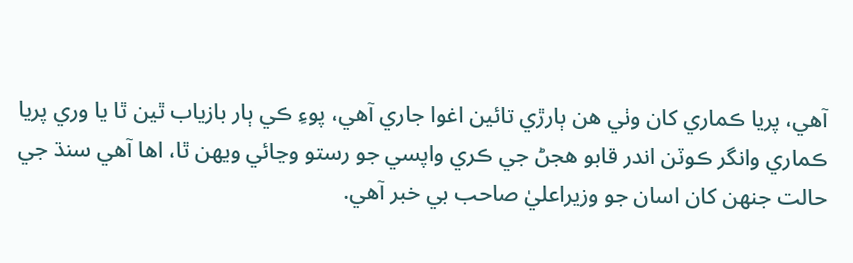آهي، پريا ڪماري کان وٺي هن ٻارڙي تائين اغوا جاري آهي، پوءِ ڪي ٻار بازياب ٿين ٿا يا وري پريا ڪماري وانگر ڪوٽن اندر قابو هجڻ جي ڪري واپسي جو رستو وڃائي ويهن ٿا، اها آهي سنڌ جي حالت جنهن کان اسان جو وزيراعليٰ صاحب بي خبر آهي.